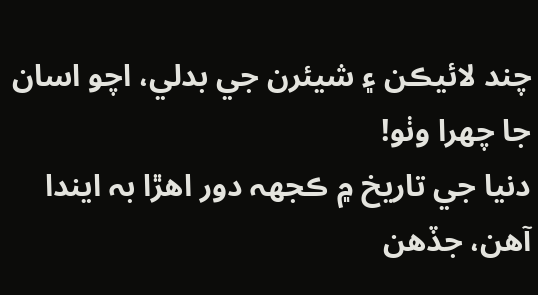چند لائيڪن ۽ شيئرن جي بدلي، اچو اسان جا چھرا وٺو!
دنيا جي تاريخ ۾ ڪجهہ دور اهڙا بہ ايندا آهن، جڏهن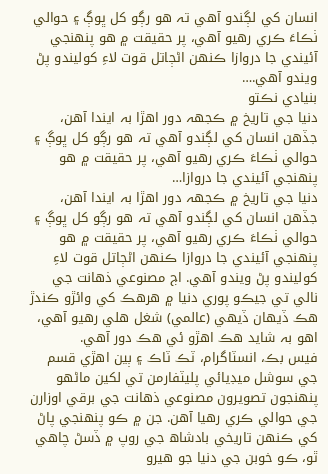انسان کي لڳندو آهي تہ هو رڳو کل ڀوڳ ۽ حوالي ٺڪاءَ ڪري رهيو آهي، پر حقيقت ۾ هو پنھنجي آئيندي جا دروازا ڪنھن اڻڄاتل قوت لاءِ کوليندو پڻ ويندو آھي.…
بنيادي نڪتو
دنيا جي تاريخ ۾ ڪجهہ دور اهڙا بہ ايندا آهن، جڏهن انسان کي لڳندو آهي تہ هو رڳو کل ڀوڳ ۽ حوالي ٺڪاءَ ڪري رهيو آهي، پر حقيقت ۾ هو پنھنجي آئيندي جا دروازا…
دنيا جي تاريخ ۾ ڪجهہ دور اهڙا بہ ايندا آهن، جڏهن انسان کي لڳندو آهي تہ هو رڳو کل ڀوڳ ۽ حوالي ٺڪاءَ ڪري رهيو آهي، پر حقيقت ۾ هو پنھنجي آئيندي جا دروازا ڪنھن اڻڄاتل قوت لاءِ کوليندو پڻ ويندو آھي. اڄ مصنوعي ذهانت جي نالي تي جيڪو پوري دنيا ۾ ھرھڪ کي وائڙو ڪندڙ ھڪ ڏيھان ڏيھي (عالمي) شغل هلي رهيو آهي، اهو بہ شايد ھڪ اهڙو ئي هڪ دور آهي.
فيس بڪ، انسٽاگرام، ٽڪ ٽاڪ ۽ ٻين اھڙي قسم جي سوشل ميڊيائي پليٽفارمن تي لکين ماڻهو پنھنجون تصويرون مصنوعي ذھانت جي برقي اوزارن جي حوالي ڪري رهيا آهن. جن ۾ ڪو پنھنجي پاڻ کي ڪنھن تاريخي بادشاھ جي روپ ۾ ڏسڻ چاهي ٿو، ڪو خوبن جي دنيا جو ھيرو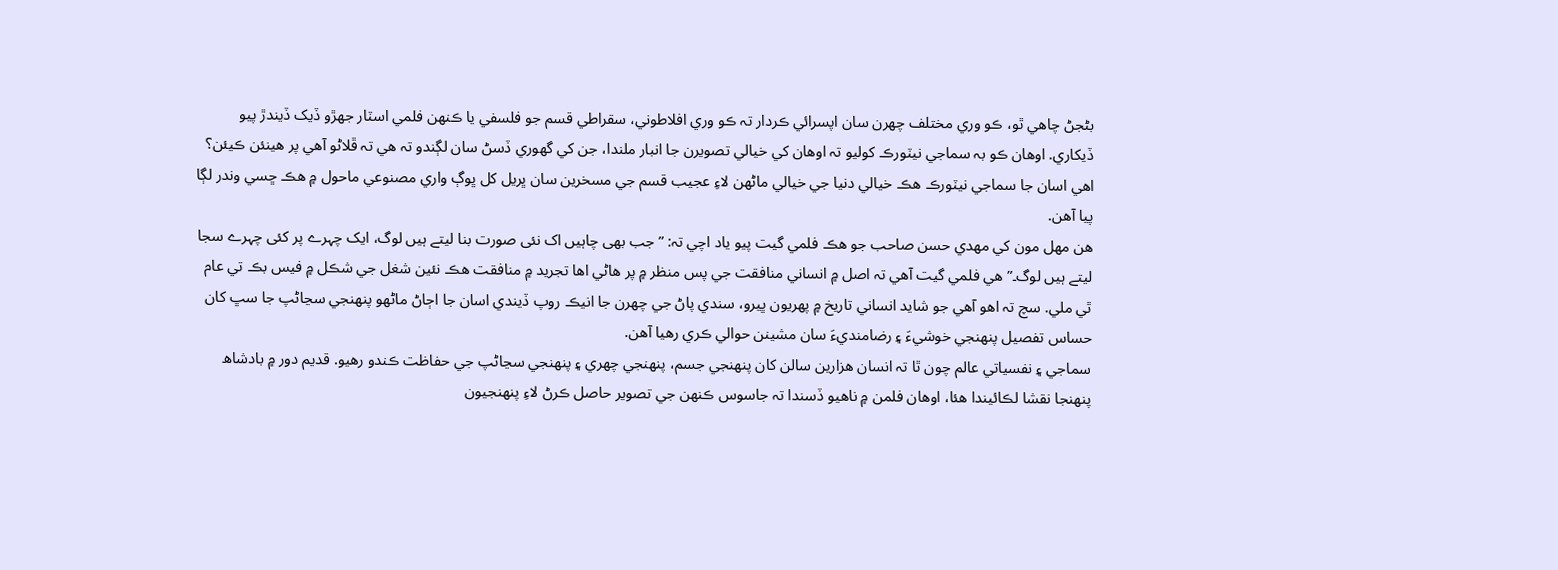بڻجڻ چاهي ٿو، ڪو وري مختلف چھرن سان اپسرائي ڪردار تہ ڪو وري افلاطوني، سقراطي قسم جو فلسفي يا ڪنھن فلمي اسٽار جھڙو ڏيک ڏيندڙ پيو ڏيکاري. اوھان ڪو بہ سماجي نيٽورڪ کوليو تہ اوھان کي خيالي تصويرن جا انبار ملندا، جن کي گهوري ڏسڻ سان لڳندو تہ ھي تہ ڦلاڻو آھي پر ھينئن ڪيئن؟ اھي اسان جا سماجي نيٽورڪ ھڪ خيالي دنيا جي خيالي ماڻهن لاءِ عجيب قسم جي مسخرين سان ڀريل کل ڀوڳ واري مصنوعي ماحول ۾ ھڪ ڇسي وندر لڳا پيا آھن.
ھن مھل مون کي مھدي حسن صاحب جو ھڪ فلمي گيت پيو ياد اچي تہ: ”جب بھی چاہیں اک نئی صورت بنا لیتے ہیں لوگ، ایک چہرے پر کئی چہرے سجا لیتے ہیں لوگ۔” ھي فلمي گيت آھي تہ اصل ۾ انساني منافقت جي پس منظر ۾ پر ھاڻي اھا تجريد ۾ منافقت ھڪ نئين شغل جي شڪل ۾ فيس بڪ تي عام ٿي ملي. سچ تہ اھو آھي جو شايد انساني تاريخ ۾ پھريون ڀيرو، سندي پاڻ جي چھرن جا انيڪ روپ ڏيندي اسان جا اڄاڻ ماڻهو پنھنجي سڃاڻپ جا سڀ کان حساس تفصيل پنھنجي خوشيءَ ۽ رضامنديءَ سان مشينن حوالي ڪري رهيا آهن.
سماجي ۽ نفسياتي عالم چون ٿا تہ انسان هزارين سالن کان پنھنجي جسم، پنھنجي چھري ۽ پنھنجي سڃاڻپ جي حفاظت ڪندو رهيو. قديم دور ۾ بادشاھ پنھنجا نقشا لڪائيندا هئا، اوھان فلمن ۾ ناھيو ڏسندا تہ جاسوس ڪنھن جي تصوير حاصل ڪرڻ لاءِ پنھنجيون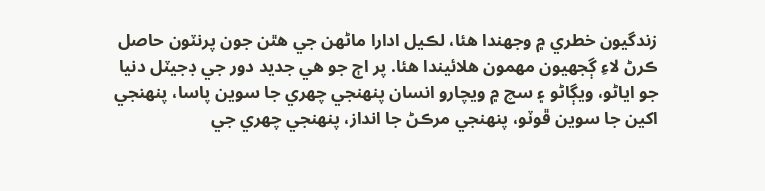زندگيون خطري ۾ وجهندا هئا، لڪيل ادارا ماڻهن جي ھٿن جون پرنٽون حاصل ڪرڻ لاءِ ڳجهيون مھمون هلائيندا هئا. پر اڄ جو ھي جديد دور جي ڊجيٽل دنيا جو اياڻو، ويڳاڻو ۽ سچ ۾ ويچارو انسان پنھنجي چھري جا سوين پاسا، پنھنجي اکين جا سوين ڦوٽو، پنھنجي مرڪڻ جا انداز، پنھنجي چهري جي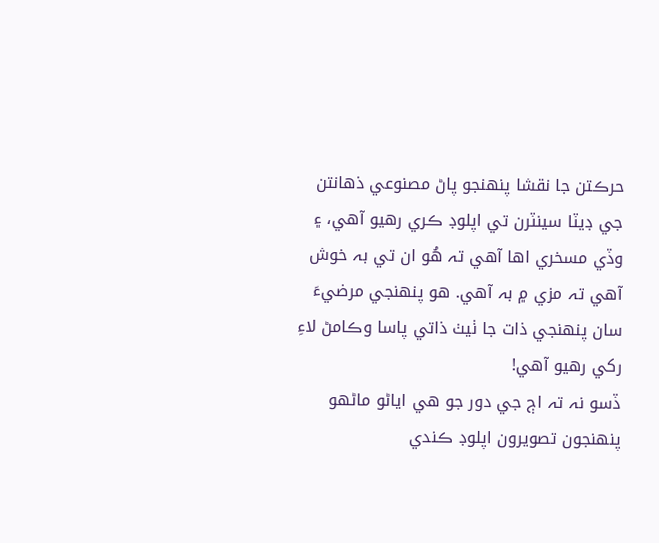حرڪتن جا نقشا پنھنجو پاڻ مصنوعي ذھانتن جي ڊيٽا سينٽرن تي اپلوڊ ڪري رهيو آهي، ۽ وڏي مسخري اھا آھي تہ ھُو ان تي بہ خوش آهي تہ مزي ۾ بہ آھي. ھو پنھنجي مرضيءَ سان پنھنجي ذات جا ٺيٺ ذاتي پاسا وڪامڻ لاءِ رکي رھيو آھي!
ڏسو نہ تہ اڄ جي دور جو ھي اياڻو ماڻهو پنھنجون تصويرون اپلوڊ ڪندي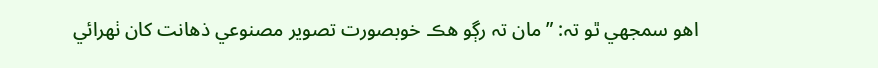اھو سمجهي ٿو تہ: ”مان تہ رڳو هڪ خوبصورت تصوير مصنوعي ذھانت کان ٺھرائي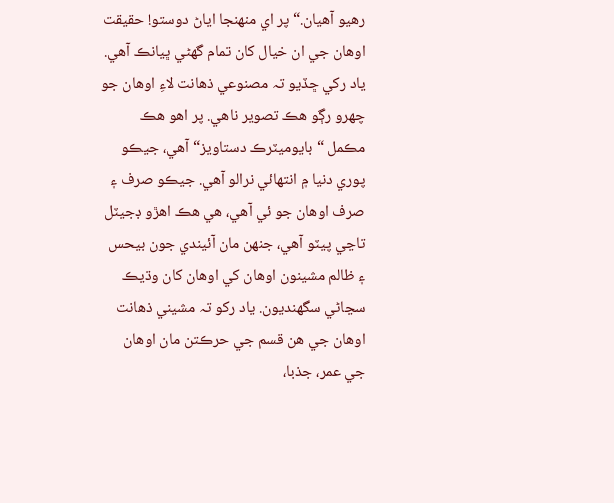رهيو آهيان.“ پر اي منھنجا اياڻ دوستو! حقيقت اوھان جي ان خيال کان تمام گهڻي ڀيانڪ آهي.
ياد رکي ڇڏيو تہ مصنوعي ذھانت لاءِ اوھان جو چھرو رڳو ھڪ تصوير ناهي. پر اهو هڪ مڪمل “بايوميٽرڪ دستاويز“ آهي، جيڪو پوري دنيا ۾ انتھائي نرالو آھي. جيڪو صرف ۽ صرف اوھان جو ئي آھي، ھي هڪ اهڙو ڊجيٽل تاڃي پيٽو آھي، جنھن مان آئيندي جون بيحس ۽ ظالم مشينون اوهان کي اوهان کان وڌيڪ سڃاڻي سگهنديون. ياد رکو تہ مشيني ذھانت اوھان جي ھن قسم جي حرڪتن مان اوهان جي عمر، جذبا،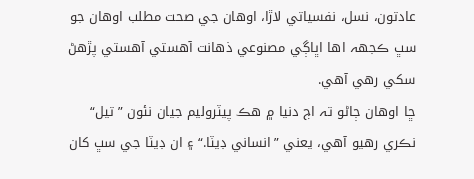عادتون، نسل، نفسياتي لاڙا، اوھان جي صحت مطلب اوھان جو سڀ ڪجهہ اھا اڀاڳي مصنوعي ذھانت آهستي آهستي پڙهڻ سکي رهي آهي.
ڇا اوھان ڄاڻو تہ اڄ دنيا ۾ هڪ پيٽروليم جيان نئون ”تيل“ نڪري رهيو آهي، يعني ”انساني ڊيٽا.“ ۽ ان ڊيٽا جي سڀ کان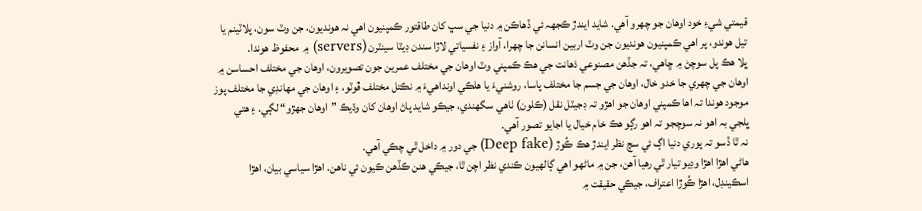قيمتي شيءِ خود اوھان جو چھرو آهي. شايد ايندڙ ڪجهہ ئي ڏهاڪن ۾ دنيا جي سڀ کان طاقتور ڪمپنيون اهي نہ هونديون، جن وٽ سون، پلاٽينم يا تيل هوندو، پر اهي ڪمپنيون هونديون جن وٽ اربين انسانن جا چھرا، آواز ۽ نفسياتي لاڙا سندن ڊيٽا سينٽرن (servers) ۾ محفوظ هوندا.
ڀلا ھڪ پل سوچڻ ۾ ڇاھي، تہ جڏهن مصنوعي ذھانت جي ھڪ ڪمپني وٽ اوهان جي مختلف عمرين جون تصويرون، اوھان جي مختلف احساسن ۾ اوھان جي چھري جا خدو خال، اوھان جي جسم جا مختلف پاسا، روشنيءَ يا ھلڪي اونداھيءَ ۾ نڪتل مختلف ڦوٽو، ۽ اوھان جي مھانڊي جا مختلف پوز موجود هوندا تہ اها ڪمپني اوهان جو اهڙو تہ ڊجيٽل نقل (ڪلون) ٺاهي سگهندي، جيڪو شايد پاڻ اوهان کان وڌيڪ ”اوهان جھڙو“ لڳي. ۽ ھتي ڀلجي بہ اھو نہ سوچجو تہ اهو رڳو ھڪ خام خيال يا اجايو تصور آهي.
نہ ٿا ڏسو تہ پوري دنيا اڳ ئي سچ نظر ايندڙ ھڪ ڪُوڙ (Deep fake) جي دور ۾ داخل ٿي چڪي آهي.
هاڻي اھڙا اهڙا وڊيو تيار ٿي رهيا آهن، جن ۾ ماڻهو اهي ڳالهيون ڪندي نظر اچن ٿا، جيڪي هنن ڪڏهن ڪيون ئي ناهن. اهڙا سياسي بيان، اهڙا اسڪينڊل، اهڙا ڪُوڙا اعتراف، جيڪي حقيقت ۾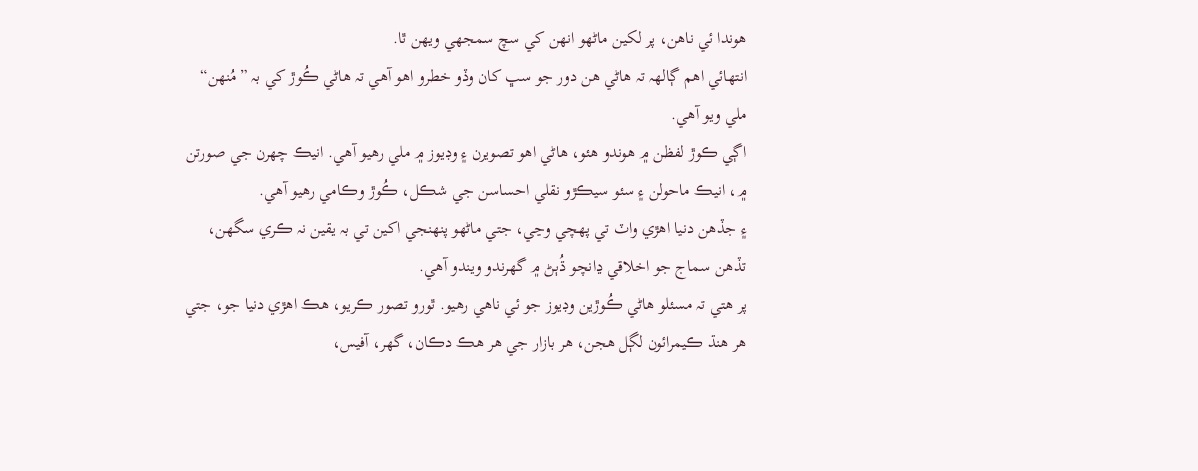ھوندا ئي ناهن، پر لکين ماڻهو انهن کي سچ سمجهي ويھن ٿا.
انتھائي اھم ڳالهہ تہ ھاڻي ھن دور جو سڀ کان وڏو خطرو اهو آهي تہ هاڻي ڪُوڙ کي بہ ”مُنھن“ ملي ويو آهي.
اڳي ڪوڙ لفظن ۾ هوندو هئو، هاڻي اھو تصويرن ۽ وڊيوز ۾ ملي رھيو آھي. انيڪ چھرن جي صورتن ۾، انيڪ ماحولن ۽ سئو سيڪڙو نقلي احساسن جي شڪل، ڪُوڙ وڪامي رھيو آھي.
۽ جڏهن دنيا اهڙي واٽ تي پھچي وڃي، جتي ماڻهو پنھنجي اکين تي بہ يقين نہ ڪري سگهن، تڏهن سماج جو اخلاقي ڍانچو ڌُٻڻ ۾ گهرندو ويندو آهي.
پر ھتي تہ مسئلو ھاڻي ڪُوڙين وڊيوز جو ئي ناهي رھيو. ٿورو تصور ڪريو، هڪ اهڙي دنيا جو، جتي هر هنڌ ڪيمرائون لڳل هجن، هر بازار جي ھر ھڪ دڪان، گهر، آفيس،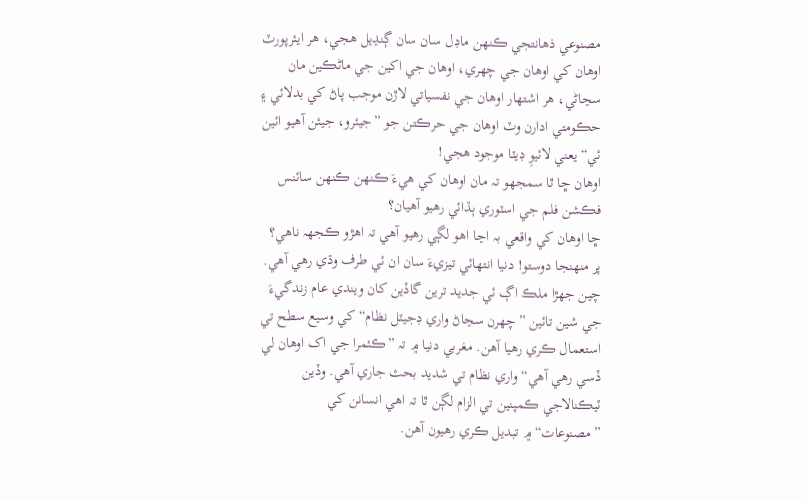مصنوعي ذھانتجي ڪنھن ماڊل سان سان ڳنڍيل هجي، هر ايئرپورٽ اوهان کي اوھان جي چھري، اوھان جي اکين جي ماڻڪين مان سڃاڻي، هر اشتھار اوهان جي نفسياتي لاڙن موجب پاڻ کي بدلائي ۽ حڪومتي ادارن وٽ اوھان جي حرڪتن جو ”جيئرو، جيئن آھيو ائين ئي“ يعني لائيوِ ڊيٽا موجود هجي!
اوھان ڇا ٿا سمجهو تہ مان اوھان کي ھيءَ ڪنھن ڪنھن سائنس فڪشن فلم جي اسٽوري ٻڌائي رھيو آھيان؟
ڇا اوھان کي واقعي بہ اڃا اھو لڳي رھيو آھي تہ اھڙو ڪجهہ ناھي؟ پر منھنجا دوستو! دنيا انتھائي تيزيءَ سان ان ئي طرف وڌي رهي آهي.
چين جھڙا ملڪ اڳ ئي جديد ترين گاڏين کان ويندي عام زندگيءَ جي شين تائين ”چھرن سڃاڻ واري ڊجيٽل نظام“ کي وسيع سطح تي استعمال ڪري رهيا آهن. مغربي دنيا ۾ تہ ”ڪئمرا جي اک اوھان لي ڏسي رھي آھي“ واري نظام تي شديد بحث جاري آهي. وڏين ٽيڪنالاجي ڪمپنين تي الزام لڳن ٿا تہ اهي انسانن کي ”مصنوعات“ ۾ تبديل ڪري رهيون آهن.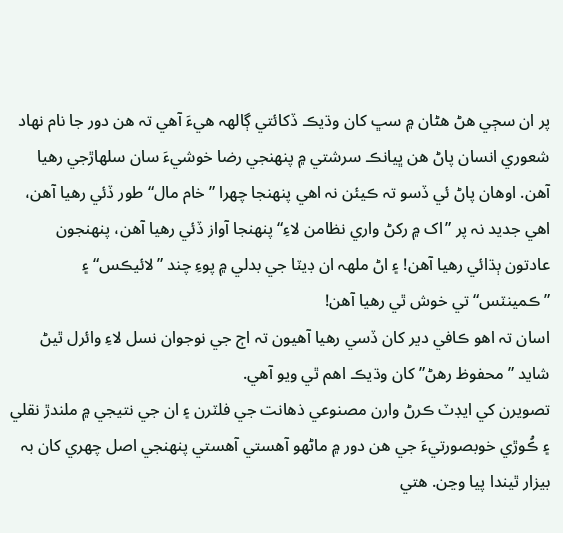پر ان سڄي ھڻ ھڻان ۾ سڀ کان وڌيڪ ڏکائتي ڳالهہ هيءَ آهي تہ ھن دور جا نام نھاد شعوري انسان پاڻ هن ڀيانڪ سرشتي ۾ پنھنجي رضا خوشيءَ سان سلهاڙجي رهيا آهن. اوھان پاڻ ئي ڏسو تہ ڪيئن نہ اھي پنھنجا چھرا ”خام مال“ طور ڏئي رهيا آهن، اھي جديد نہ پر ”اک ۾ رکڻ واري نظامن لاءِ“ پنھنجا آواز ڏئي رهيا آهن، پنھنجون عادتون ٻڌائي رهيا آهن! ۽ اڻ ملهہ ان ڊيٽا جي بدلي ۾ پوءِ چند ”لائيڪس“ ۽ ”ڪمينٽس“ تي خوش ٿي رهيا آهن!
اسان تہ اھو ڪافي دير کان ڏسي رھيا آھيون تہ اڄ جي نوجوان نسل لاءِ وائرل ٿيڻ شايد ”محفوظ رهڻ” کان وڌيڪ اهم ٿي ويو آهي.
تصويرن کي ايڊٽ ڪرڻ وارن مصنوعي ذھانت جي فلٽرن ۽ ان جي نتيجي ۾ ملندڙ نقلي ۽ ڪُوڙي خوبصورتيءَ جي هن دور ۾ ماڻهو آهستي آهستي پنھنجي اصل چھري کان بہ بيزار ٿيندا پيا وڃن. ھتي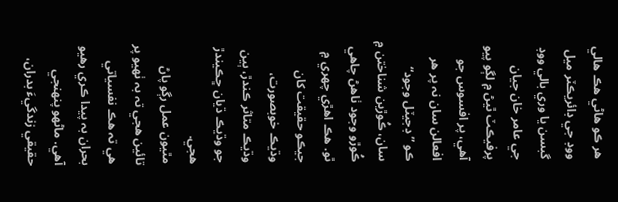هر ڪو ھاڻي هڪ ھالي ووڊ جي ڊائريڪٽر ميل گبسن يا وري بالي ووڊ جي عامر خان جيان پرفيڪٽ ٿيڻ ۾ لڳو پيو آھي، پر افسوس جو افعالن سان نہ پر ھر ڪو ”ڊجيٽل وجود“ سان، ڪُوڙين شناختن ۾ ڪُوڙو وجود ٺاهڻ چاهي ٿو. هڪ اهڙي چھري ۾ جيڪو حقيقت کان وڌيڪ خوبصورت، وڌيڪ متاثر ڪندڙ، ٻين جو وڌيڪ ڌيان ڇڪيندڙ هجي.
مٿيون عمل رڳو پاڻ تائين ھجي تہ بہ ٺھيو پر ھي تہ ھڪ نفسياتي بحران بہ پيدا ڪري رهيو آهي. ماڻهو پنھنجي حقيقي زندگيءَ بدران،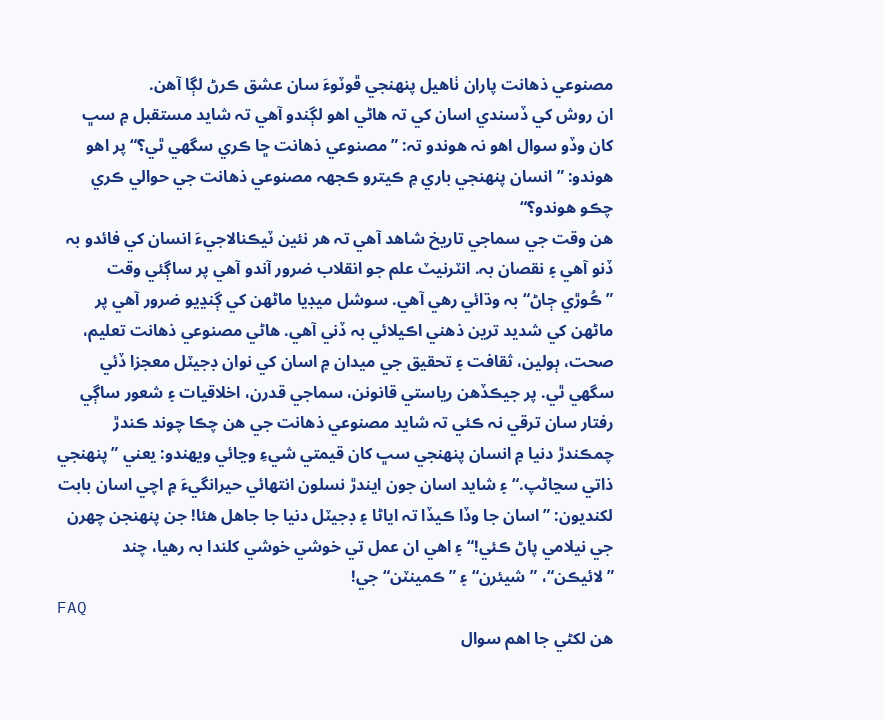مصنوعي ذھانت پاران ٺاھيل پنھنجي ڦوٽوءَ سان عشق ڪرڻ لڳا آهن.
ان روش کي ڏسندي اسان کي تہ ھاڻي اھو لڳندو آھي تہ شايد مستقبل ۾ سڀ کان وڏو سوال اهو نہ هوندو تہ: ”مصنوعي ذھانت ڇا ڪري سگهي ٿي؟“ پر اهو هوندو: ”انسان پنھنجي باري ۾ ڪيترو ڪجهہ مصنوعي ذھانت جي حوالي ڪري چڪو هوندو؟“
ھن وقت جي سماجي تاريخ شاهد آهي تہ هر نئين ٽيڪنالاجيءَ انسان کي فائدو بہ ڏنو آهي ۽ نقصان بہ. انٽرنيٽ علم جو انقلاب ضرور آندو آھي پر ساڳئي وقت ”ڪُوڙي ڄاڻ“ بہ وڌائي رھي آھي. سوشل ميڊيا ماڻهن کي ڳنڍيو ضرور آھي پر ماڻهن کي شديد ترين ذهني اڪيلائي بہ ڏني آھي. هاڻي مصنوعي ذھانت تعليم، صحت، ٻولين، ثقافت ۽ تحقيق جي ميدان ۾ اسان کي نوان ڊجيٽل معجزا ڏئي سگهي ٿي. پر جيڪڏهن رياستي قانونن، سماجي قدرن، اخلاقيات ۽ شعور ساڳي رفتار سان ترقي نہ ڪئي تہ شايد مصنوعي ذھانت جي هن چڪا چوند ڪندڙ چمڪندڙ دنيا ۾ انسان پنھنجي سڀ کان قيمتي شيءِ وڃائي ويھندو: يعني ”پنھنجي ذاتي سڃاڻپ.“ ۽ شايد اسان جون ايندڙ نسلون انتھائي حيرانگيءَ ۾ اچي اسان بابت لکنديون: ”اسان جا وڏا ڪيڏا تہ اياڻا ۽ ڊجيٽل دنيا جا جاھل هئا! جن پنھنجن چھرن جي نيلامي پاڻ ڪئي!“ ۽ اھي ان عمل تي خوشي خوشي کلندا بہ رهيا، چند ”لائيڪن“، ”شيئرن“ ۽ ”ڪمينٽن“ جي!
FAQ
هن لکڻي جا اهم سوال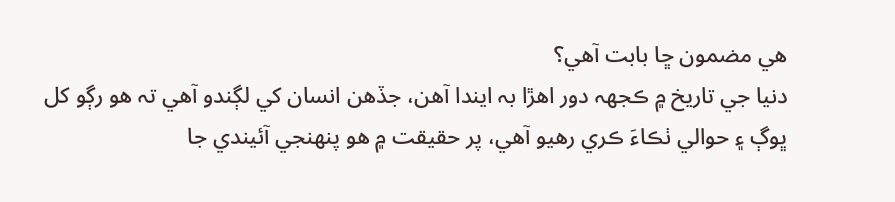هي مضمون ڇا بابت آهي؟
دنيا جي تاريخ ۾ ڪجهہ دور اهڙا بہ ايندا آهن، جڏهن انسان کي لڳندو آهي تہ هو رڳو کل ڀوڳ ۽ حوالي ٺڪاءَ ڪري رهيو آهي، پر حقيقت ۾ هو پنھنجي آئيندي جا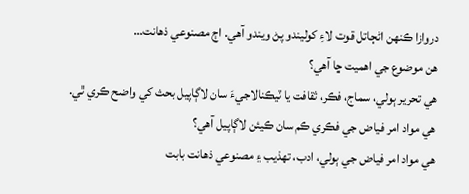دروازا ڪنھن اڻڄاتل قوت لاءِ کوليندو پڻ ويندو آھي. اڄ مصنوعي ذهانت…
هن موضوع جي اهميت ڇا آهي؟
هي تحرير ٻولي، سماج، فڪر، ثقافت يا ٽيڪنالاجيءَ سان لاڳاپيل بحث کي واضح ڪري ٿي.
هي مواد امر فياض جي فڪري ڪم سان ڪيئن لاڳاپيل آهي؟
هي مواد امر فياض جي ٻولي، ادب، تهذيب ۽ مصنوعي ذهانت بابت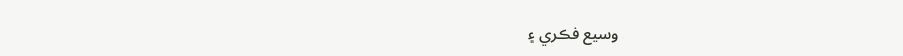وسيع فڪري ۽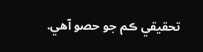تحقيقي ڪم جو حصو آهي.